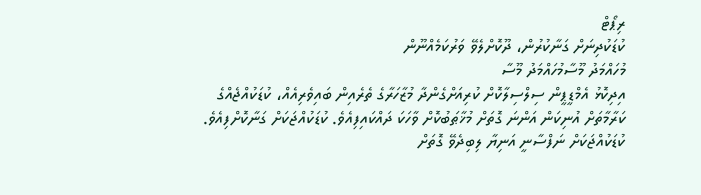ރިޕޯޓް
ކުޑަކުދިނަށް ގަނާކުރުން، ދޫކޮށްލެވޭ ވަރުކަމެއްނޫން
މުހައްމަދު މޫސާމުހައްމަދު މޫސާ
އިދިކޮޅު އެމްޑީޕީން ސިލްސިލާކޮށް ކުރިއަށްގެންދާ މުޒާހަރާގެ ތެރެއިން ބައިވެރިއެއް، ކުޑަކުއްޖެއްގެ ކަރާމާތަށް އުނިކަން އަންނަ ގޮތަށް މުޚާޠަބުކޮށް ވާހަކަ ދައްކައިފިއެވެ. ކުޑަކުއްޖަކަށް ގަނާކޮށްފިއެވެ. ކުޑަކުއްޖަކަށް ނަފްސާނީ އަނިޔާ ލިބިދެވޭ ގޮތަށް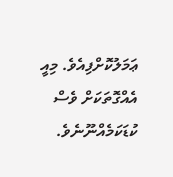ޢަމަލުކޮށްފިއެވެ. މިއީ އެއްގޮތަކަށް ވެސް ކުޑަކަމެއްނޫނެވެ.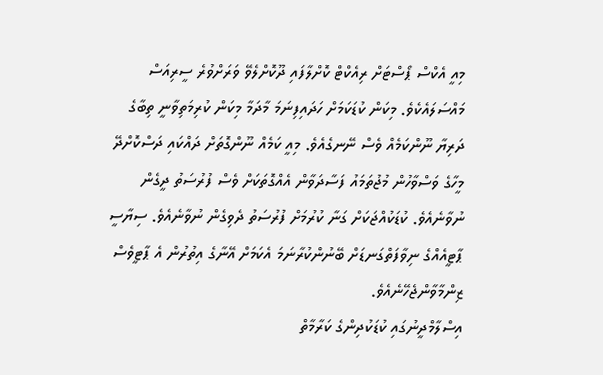މިއީ އެކްސް ޕޯސްޓަށް ރިއެކްޓް ކޮށްލާފައި ދޫކޮށްލެވޭ ވަރަށްވުރެ ސީރިއަސް މައްސަލައެކެވެ. މިކަން ކުޑަކަމަށް ހަދައިފިނަމަ މާދަމާ މިކަން ކުރިމަތިވާނީ ތިބާގެ ދަރިޔާ ނޫންކަމެއް ވެސް ނޭނގެއެވެ. މިއީ ކަމެއް ނޫންގޮތަށް ދައްކައި ދަސްކޮށްދޭ މީހާގެ ވަސްވާހުން މުޖުތަމައު ފަސާދަވާން އެއްގޮތަކަށް ވެސް ފުރުސަތު ދީގެން ނުވާނެއެވެ. ކުޑަކުއްޖަކަށް ގަނާ ކުރުމަށް ފުރުސަތު ދެވިގެން ނުވާނެއެވެ. ސިޔާސީ ޕާޓީއެއްގެ ނިވާފަތްގަނޑަށް ބޭނުންކުރާނަމަ އެކަމަށް އޭނާގެ އިތުރުން އެ ޕާޓީވެސް ޒިންމާވާންޖެހޭނެއެވެ.
އިސްލާމްދީނުގައި ކުޑަކުދިންގެ ކަރާމާތް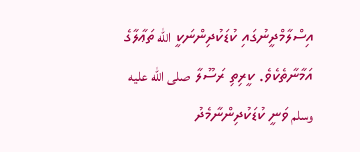އިސްލާމްދީނުގައި ކުޑަކުދިންނަކީ الله ތަޢާލާގެ އަމާނާތެކެވެ. ކީރިތި ރަސޫލާ صلى الله عليه وسلم ވަނީ ކުޑަކުދިންނާމެދު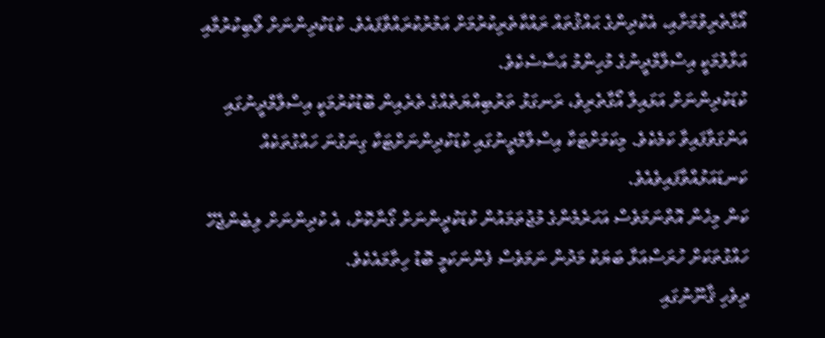އޯގާތެރިވުމަށާއި، އެކުދިންގެ ޙައްޤުތައް ރައްކާތެރިކުރުމަށް އަމުރުކުރައްވާފައެވެ. ކުޑަކުދިންނަށް ލޯބިކުރުމާއި އަޅާލުމަކީ އިސްލާމްދީނުގެ މުހިންމު އަސާސެކެވެ.
ކުޑަކުދިންނަށް އަޅައިލާ އޯގާތެރިވެ، ރަނގަޅު ތަރުބިއްޔަތެއްގެ ތެރެއިން ބޮޑުކުރުމަކީ އިސްލާމްދީނުގައި އަންގަވާފައިވާ ކަމެކެވެ. މިކަމަށްޓަކާ އިސްލާމްދީނުގައި ކުޑަކުދިންނަށްޓަކާ ގިނަގުނަ ހައްގުތަކެއް ކަނޑައަޅުއްވާފައިވެއެވެ.
ކަން މިހެން އޮތްނަމަވެސް އަހަރެމެންގެ މުޖުތަމައުން ކުޑަކުދީންނަށް ގޯނާކޮށް، އެ ކުދިންނަށް ލިބެންޖެހޭ ހައްގުތަކަށް ހުރަސްއަޅާ ބަޔަކު މަދުން ނަމަވެސް ފެންނަކަމީ ބޮޑު ހިތާމައެކެވެ.
ދިވެހި ޤާނޫނުގައި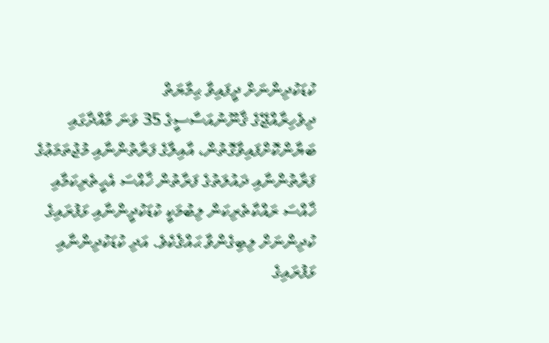ކުޑަކުދިންނަށް ދީފައިވާ ޙިމާޔަތް
ދިވެހިރާއްޖޭގެ ޤާނޫނުއަސާސީގެ 35 ވަނަ މާއްދާގައި ބަޔާންކޮށްފައިވާގޮތުން، އާއިލާގެ ފަރާތުންނާއި މުޖުތަމަޢުގެ ފަރާތުންނާއި ދައުލަތުގެ ފަރާތުން ޚާއްސަ އެހީތެރިކަމާއި ޚާއްސަ ރައްކާތެރިކަން ލިބުމަކީ ކުޑަކުދީންނާއި ޅަފުރައިގެ ކުދިންނަށް ލިބިގެންވާ ޙައްޤެކެވެ. އަދި ކުޑަކުދިންނާއި ޅަފުރައިގެ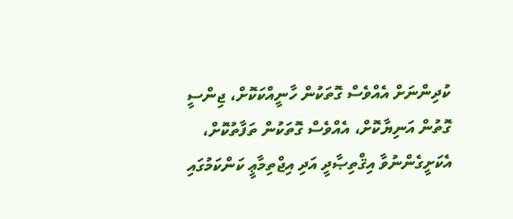ކުދިންނަށް އެއްވެސް ގޮތަކުން ހާނީއްކަކޮށް، ޖިންސީ ގޮތުން އަނިޔާކޮށް، އެއްވެސް ގޮތަކުން ތަފާތުކޮށް، އެކަށީގެންނުވާ އިޤްތިޞާދީ އަދި އިޖްތިމާޢީ ކަންކަމުގައި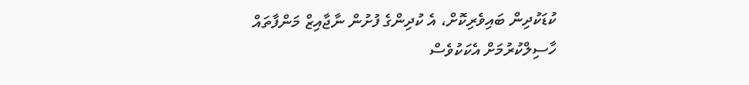ކުޑަކުދިން ބައިވެރިކޮށް، އެ ކުދިންގެ ފުށުން ނާޖާއިޒް މަންފާތައް ހާސިލްކުރުމަށް އެކަކުވެސް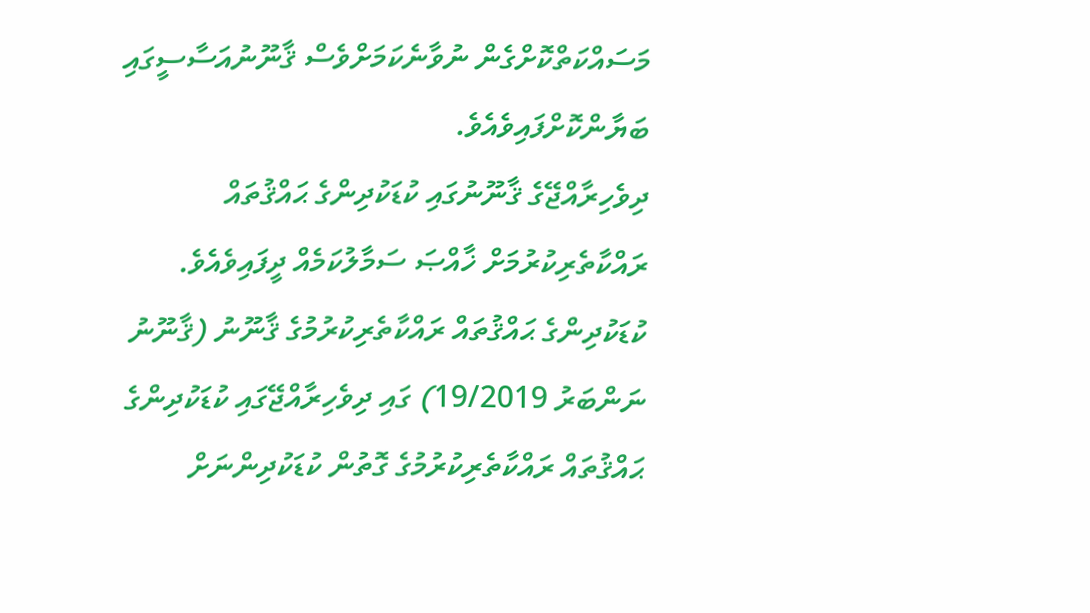މަސައްކަތްކޮށްގެން ނުވާނެކަމަށްވެސް ޤާނޫނުއަސާސީގައި ބަޔާންކޮށްފައިވެއެވެ.
ދިވެހިރާއްޖޭގެ ޤާނޫނުގައި ކުޑަކުދިންގެ ޙައްޤުތައް ރައްކާތެރިކުރުމަށް ޚާއްޞަ ސަމާލުކަމެއް ދީފައިވެއެވެ. ކުޑަކުދިންގެ ޙައްޤުތައް ރައްކާތެރިކުރުމުގެ ޤާނޫނު (ޤާނޫނު ނަންބަރު 19/2019) ގައި ދިވެހިރާއްޖޭގައި ކުޑަކުދިންގެ ޙައްޤުތައް ރައްކާތެރިކުރުމުގެ ގޮތުން ކުޑަކުދިންނަށް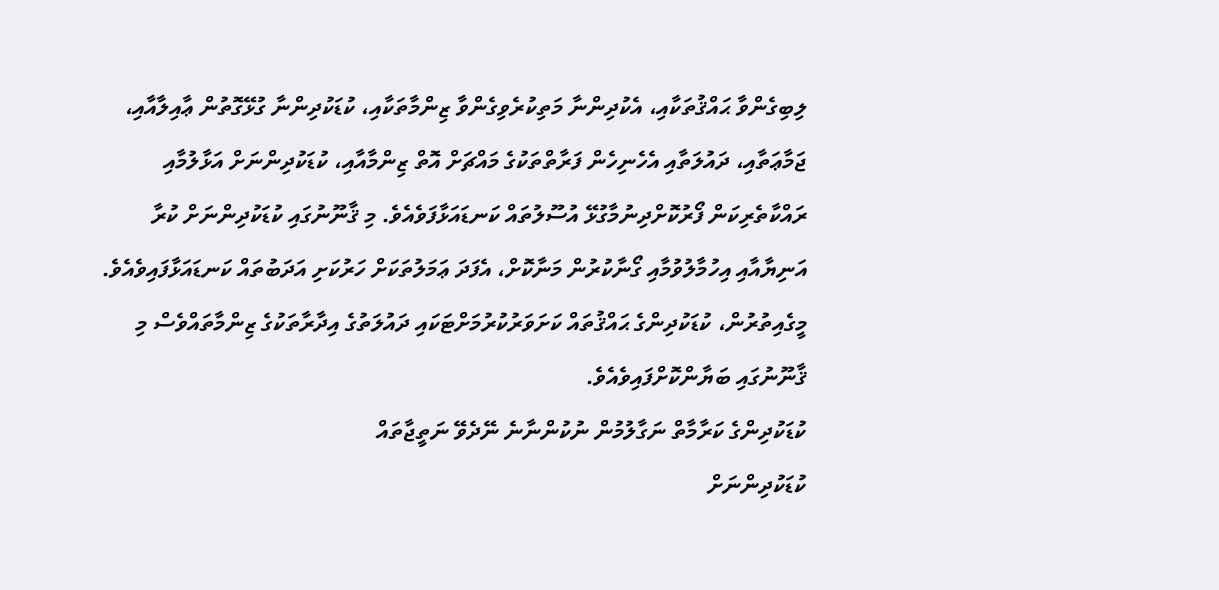ލިބިގެންވާ ޙައްޤުތަކާއި، އެކުދިންނާ މަތިކުރެވިގެންވާ ޒިންމާތަކާއި، ކުޑަކުދިންނާ ގުޅޭގޮތުން ޢާއިލާއާއި، ޖަމާޢަތާއި، ދައުލަތާއި އެހެނިހެން ފަރާތްތަކުގެ މައްޗަށް އޮތް ޒިންމާއާއި، ކުޑަކުދިންނަށް އަޅާލުމާއި ރައްކާތެރިކަން ފޯރުކޮށްދިނުމާގުޅޭ އުސޫލުތައް ކަނޑައަޅާފަވެއެވެ. މި ޤާނޫނުގައި ކުޑަކުދިންނަށް ކުރާ އަނިޔާއާއި އިހުމާލުވުމާއި ގޯނާކުރުން މަނާކޮށް، އެފަދަ ޢަމަލުތަކަށް ހަރުކަށި އަދަބުތައް ކަނޑައަޅާފައިވެއެވެ. މީގެއިތުރުން، ކުޑަކުދިންގެ ޙައްޤުތައް ކަށަވަރުކުރުމަށްޓަކައި ދައުލަތުގެ އިދާރާތަކުގެ ޒިންމާތައްވެސް މި ޤާނޫނުގައި ބަޔާންކޮށްފައިވެއެވެ.
ކުޑަކުދިންގެ ކަރާމާތް ނަގާލުމުން ނުކުންނާނެ ނޭދެވޭ ނަތީޖާތައް
ކުޑަކުދިންނަށް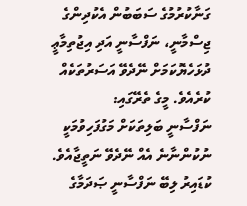ގަނާކުރުމުގެ ސަބަބުން އެކުދިންގެ ޖިސްމާނީ، ނަފްސާނީ އަދި އިޖުތިމާޢީ ދުޅަހެޔޮކަމަށް ނޭދެވޭ އަސަރުތަކެއް ކުރެއެވެ. މީގެ ތެރޭގައި:
ނަފްސާނީ ބަލިތަކަށް މަގުފަހިވުމަކީ ނުކުންނާނެ އެއް ނޭދެވޭ ނަތީޖާއެވެ. ކުޑައިރު ލިބޭ ނަފްސާނީ ޞަދަމާގެ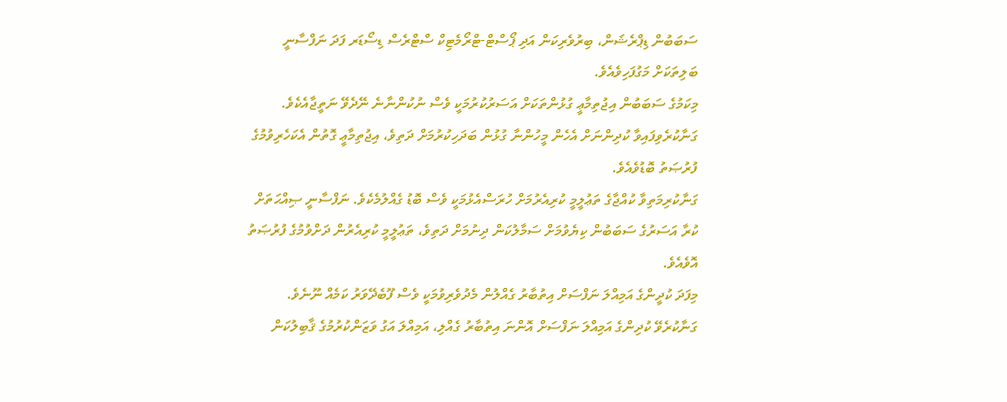ސަބަބުން ޑިޕްރެޝަން، ބިރުވެރިކަން އަދި ޕޯސްޓް-ޓްރޯމެޓިކް ސްޓްރެސް ޑިސޯޑަރ ފަދަ ނަފްސާނީ ބަލިތަކަށް މަގުފަހިވެއެވެ.
މިކަމުގެ ސަބަބުން އިޖުތިމާޢީ ގުޅުންތަކަށް އަސަރުކުރުމަކީ ވެސް ނުކުންނާނެ ނޭދެވޭ ނަތީޖާއެކެވެ. ގަނާކުރެވިފައިވާ ކުދިންނަށް އެހެން މީހުންނާ ގުޅުން ބަދަހިކުރުމަށް ދަތިވެ، އިޖުތިމާޢީ ގޮތުން އެކަހެރިވުމުގެ ފުރުޞަތު ބޮޑުވެއެވެ.
ގަނާކުރިމަތިވާ ކުއްޖާގެ ތަޢުލީމީ ކުރިއެރުމަށް ހުރަސްއެޅުމަކީ ވެސް ބޮޑު ގެއްލުމެކެވެ. ނަފްސާނީ ޞިއްޙަތަށް ކުރާ އަސަރުގެ ސަބަބުން ކިޔެވުމަށް ސަމާލުކަން ދިނުމަށް ދަތިވެ، ތަޢުލީމީ ކުރިއެރުން ދަށްވުމުގެ ފުރުޞަތު އޮވެއެވެ.
މިފަދަ ކުދީންގެ އަމިއްލަ ނަފްސަށް އިތުބާރު ގެއްލުން މެދުވެރިވުމަކީ ވެސް ފޫބެދޭވަރު ކަމެއް ނޫނެވެ. ގަނާކުރެވޭ ކުދިންގެ އަމިއްލަ ނަފްސަށް އޮންނަ އިތުބާރު ގެއްލި، އަމިއްލަ އަގު ވަޒަންކުރުމުގެ ޤާބިލުކަން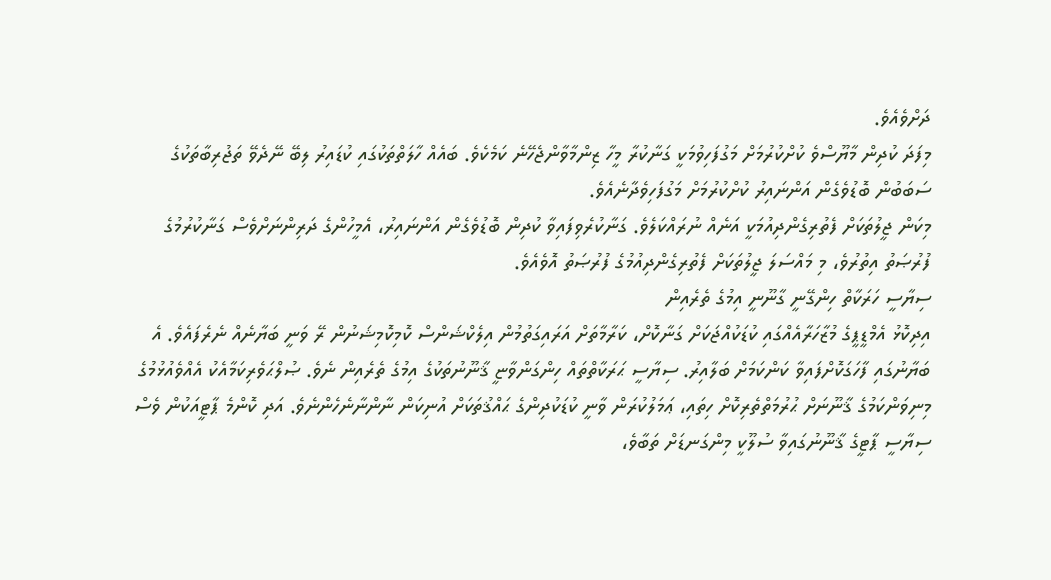ދަށްވެއެވެ.
މިފަދަ ކުދިން މާޔޫސްވެ ކުށްކުރުމަށް މަގުފަހިވުމަކީ ގަނާކުރާ މީހާ ޒިންމާވާންޖެހޭނެ ކަމެކެވެ. ބައެއް ހާލަތްތަކުގައި ކުޑައިރު ލިބޭ ނޭދެވޭ ތަޖުރިބާތަކުގެ ސަބަބުން ބޮޑުވެގެން އަންނައިރު ކުށްކުރުމަށް މަގުފަހިވެދާނެއެވެ.
މިކަން ޖީލުތަކަށް ފެތުރިގެންދިއުމަކީ އަނެއް ނުރައްކަލެވެ. ގަނާކުރެވިފައިވާ ކުދިން ބޮޑުވެގެން އަންނައިރު، އެމީހުންގެ ދަރިންނަށްވެސް ގަނާކުރުމުގެ ފުރުޞަތު އިތުރުވެ، މި މައްސަލަ ޖީލުތަކަށް ފެތުރިގެންދިއުމުގެ ފުރުޞަތު އޮވެއެވެ.
ސިޔާސީ ހަރަކާތް ހިންގޭނީ ގާނޫނީ އިމުގެ ތެރެއިން
އިދިކޮޅު އެމްޑީޕީގެ މުޒާހަރާއެއްގައި ކުޑަކުއްޖަކަށް ގަނާކޮށް، ކަރާމާތަށް އަރައިގަތުމުން އިލެކްޝަންސް ކޮމިކޮމިޝަނުން ރޭ ވަނީ ބަޔާނެއް ނެރެފައެވެ. އެ ބަޔާނުގައި ފާހަގަކޮށްފައިވާ ކަންކަމަށް ބަލާއިރު. ސިޔާސީ ޙަރަކާތްތައް ހިންގަންވާޏީ ޤާނޫނުތަކުގެ އިމުގެ ތެރެއިން ނެވެ. ޞުލްޙަވެރިކަމާއެކު އެއްވެއުޅުމުގެ މިނިވަންކަމުގެ ޤާނޫނަށް ޙުރުމަތްތެރިކޮށް ހިތައި، ޢަމަލުކުރަން ވާނީ ކުޑަކުދިންގެ ޙައްޤުތަކަށް އުނިކަން ނާންނާނެހެންނެވެ. އަދި ކޮންމެ ޕާޓީއަކުން ވެސް ސިޔާސީ ޕާޓީގެ ޤާނޫނުގައިވާ ސުލޫކީ މިންގަނޑަށް ތަބާވެ،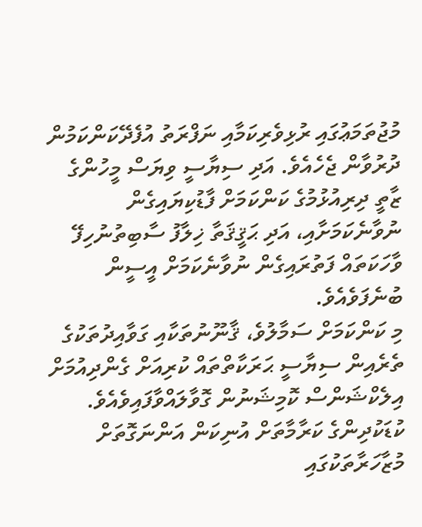މުޖުތަމަޢުގައި ރުޅިވެރިކަމާއި ނަފްރަތު އުފެދޭކަންކަމުން ދުރުވާން ޖެހެއެވެ. އަދި ސިޔާސީ ވިޔަސް މީހުންގެ ޒާތީ ދިރިއުޅުމުގެ ކަންކަމަށް ފާޑުކިޔައިގެން ނުވާނެކަމަށާއި، އަދި ޙަޤީޤަތާ ޚިލާފު ސާބިތުނުހިފޭ ވާހަކަތައް ފަތުރައިގެން ނުވާނެކަމަށް އީސީން ބުނެފަވެއެވެ.
މި ކަންކަމަށް ސަމާލުވެ، ޤާނޫނުތަކާއި ގަވާއިދުތަކުގެ ތެރެއިން ސިޔާސީ ޙަރަކާތްތައް ކުރިއަށް ގެންދިއުމަށް އިލެކްޝަންސް ކޮމިޝަނުން ގޮވާލައްވާފައިވެއެވެ.
ކުޑަކުދިންގެ ކަރާމާތަށް އުނިކަން އަންނަގޮތަށް މުޒާހަރާތަކުގައި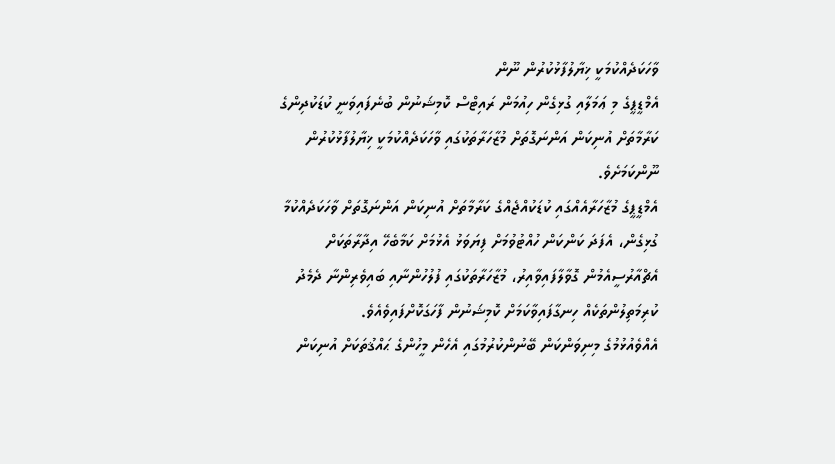ވާހަކަދެއްކުމަކީ ޚިޔާލުފާޅުކުރުން ނޫން
އެމްޑީޕީގެ މި ޢަމަލާއި ގުޅިގެން ހިއުމަން ރައިޓްސް ކޮމިޝަނުން ބުނެފައިވަނީ ކުޑަކުދިންގެ ކަރާމާތަށް އުނިކަން އަންނަގޮތަށް މުޒާހަރާތަކުގައި ވާހަކަދެއްކުމަކީ ޚިޔާލުފާޅުކުރުން ނޫންކަމަށެވެ.
އެމްޑީޕީގެ މުޒާހަރާއެއްގައި ކުޑަކުއްޖެއްގެ ކަރާމާތަށް އުނިކަން އަންނަގޮތަށް ވާހަކަދެއްކުމާ ގުޅިގެން، އެފަދަ ކަންކަން ހުއްޓުވުމަށް ފިޔަވަޅު އެޅުމަށް ކަމާބެހޭ އިދާރާތަކަށް އެޗްއާރުސީއެމުން ގޮވާލާފައިވާއިރު، މުޒާހަރާތަކުގައި ފުލުހުންނާއި ބައިވެރިންނާ ދެމެދު ކުރިމަތިލުންތަކެއް ހިނގާފައިވާކަމަށް ކޮމިޝަނުން ފާހަގަކޮށްފައިވެއެވެ.
އެއްވެއުޅުމުގެ މިނިވަންކަން ބޭނުންކުރުމުގައި އެހެން މީހުންގެ ޙައްޤުތަކަށް އުނިކަން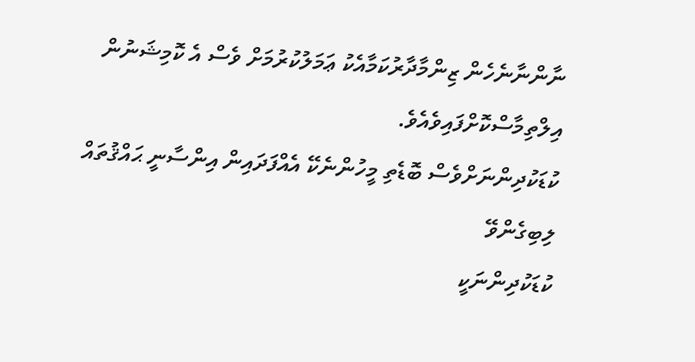ނާންނާނެހެން ޒިންމާދާރުކަމާއެކު ޢަމަލުކުރުމަށް ވެސް އެ ކޮމިޝަނުން އިލްތިމާސްކޮށްފައިވެއެވެ.
ކުޑަކުދިންނަށްވެސް ބޮޑެތި މީހުންނެކޭ އެއްފަދައިން އިންސާނީ ޙައްޤުތައް ލިބިގެންވޭ
ކުޑަކުދިންނަކީ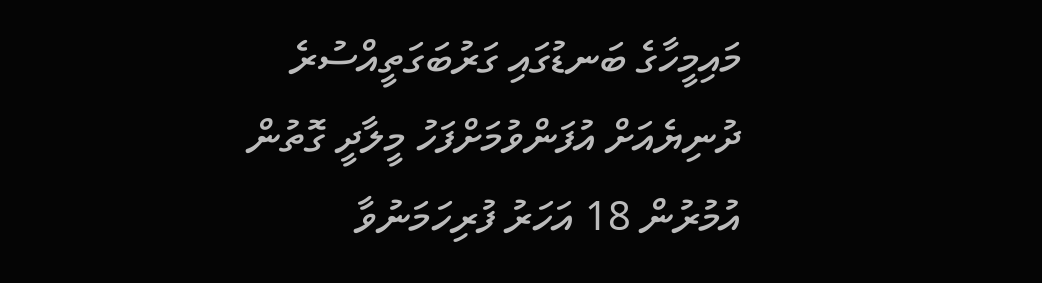މައިމީހާގެ ބަނޑުގައި ގަރުބަގަތީއްސުރެ ދުނިޔެއަށް އުފަންވުމަށްފަހު މީލާދީ ގޮތުން އުމުރުން 18 އަހަރު ފުރިހަމަނުވާ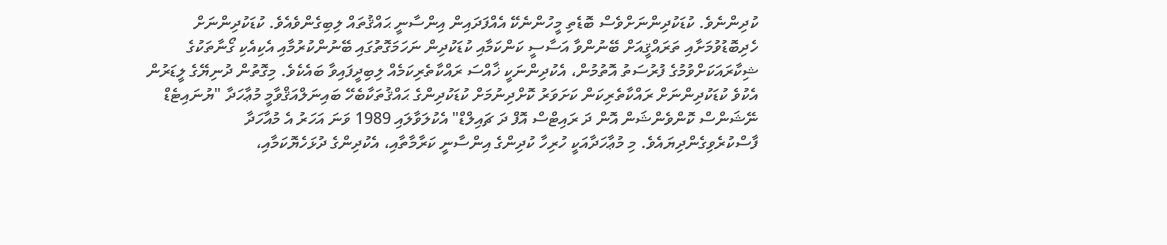ކުދިންނެވެ. ކުޑަކުދިންނަށްވެސް ބޮޑެތި މީހުންނެކޭ އެއްފަދައިން އިންސާނީ ޙައްޤުތައް ލިބިގެންވެއެވެ. ކުޑަކުދިންނަށް ހެދިބޮޑުވުމަށާއި ތަރައްޤީއަށް ބޭނުންވާ އަސާސީ ކަންކަމާއި ކުޑަކުދިން ނަހަމަގޮތުގައި ބޭނުންކުރުމާއި އެކިއެކި ގޯނާތަކުގެ ޝިކާރައަކަށްވުމުގެ ފުރުސަތު އޮތުމުން، އެކުދިންނަކީ ޚާއްސަ ރައްކާތެރިކަމެއް ލިބިދީފައިވާ ބައެކެވެ. މިގޮތުން ދުނިޔޭގެ ލީޑަރުން އެކުވެ ކުޑަކުދިންނަށް ރައްކާތެރިކަން ކަށަވަރު ކޮށްދިނުމަށް ކުޑަކުދިންގެ ޙައްޤުތަކާބެހޭ ބައިނަލްއަޤްވާމީ މުޢާހަދާ "ޔުނައިޓެޑް ނޭޝަންސް ކޮންވެންޝަން އޮން ދަ ރައިޓްސް އޮފް ދަ ޗައިލްޑް" އެކުލަވާލައި 1989 ވަނަ އަހަރު އެ މުއާހަދާ ފާސްކުރެވިގެންދިޔައެވެ. މި މުޢާހަދާއަކީ ހުރިހާ ކުދިންގެ އިންސާނީ ކަރާމާތާއި، އެކުދިންގެ ދުޅަހެޔޮކަމާއި،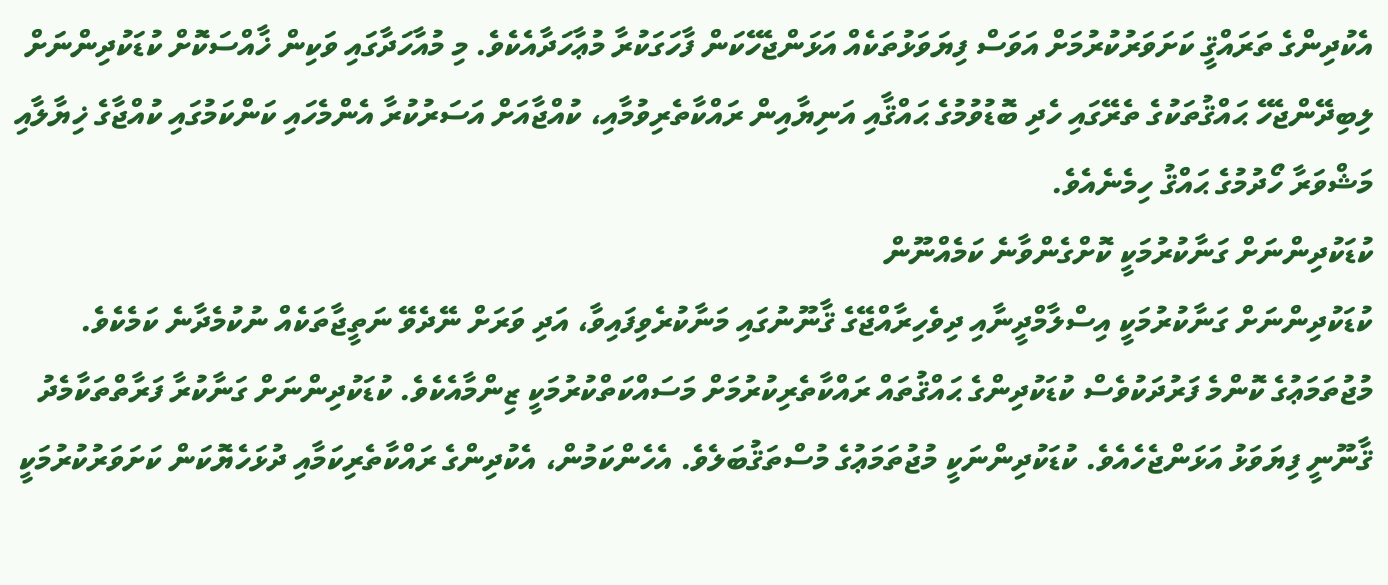އެކުދިންގެ ތަރައްޤީ ކަށަވަރުކުރުމަށް އަވަސް ފިޔަވަޅުތަކެއް އަޅަންޖެހޭކަން ފާހަގަކުރާ މުޢާހަދާއެކެވެ. މި މުއާހަދާގައި ވަކިން ޚާއްސަކޮށް ކުޑަކުދިންނަށް ލިބިދޭންޖެހޭ ޙައްޤުތަކުގެ ތެރޭގައި ހެދި ބޮޑުވުމުގެ ޙައްޤާއި އަނިޔާއިން ރައްކާތެރިވުމާއި، ކުއްޖާއަށް އަސަރުކުރާ އެންމެހައި ކަންކަމުގައި ކުއްޖާގެ ޚިޔާލާއި މަޝްވަރާ ހޯދުމުގެ ޙައްޤު ހިމެނެއެވެ.
ކުޑަކުދިންނަށް ގަނާކުރުމަކީ ކޮށްގެންވާނެ ކަމެއްނޫން
ކުޑަކުދިންނަށް ގަނާކުރުމަކީ އިސްލާމްދީނާއި ދިވެހިރާއްޖޭގެ ޤާނޫނުގައި މަނާކުރެވިފައިވާ، އަދި ވަރަށް ނޭދެވޭ ނަތީޖާތަކެއް ނުކުމެދާނެ ކަމެކެވެ. މުޖުތަމަޢުގެ ކޮންމެ ފަރުދަކުވެސް ކުޑަކުދިންގެ ޙައްޤުތައް ރައްކާތެރިކުރުމަށް މަސައްކަތްކުރުމަކީ ޒިންމާއެކެވެ. ކުޑަކުދިންނަށް ގަނާކުރާ ފަރާތްތަކާމެދު ޤާނޫނީ ފިޔަވަޅު އަޅަންޖެހެއެވެ. ކުޑަކުދިންނަކީ މުޖުތަމަޢުގެ މުސްތަޤުބަލެވެ. އެހެންކަމުން، އެކުދިންގެ ރައްކާތެރިކަމާއި ދުޅަހެޔޮކަން ކަށަވަރުކުރުމަކީ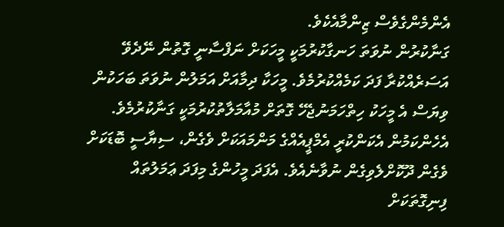އެންމެންގެވެސް ޒިންމާއެކެވެ.
ގަނާކުރުން ނުވަތަ ހަނގާކުރުމަކީ މީހަކަށް ނަފްސާނީ ގޮތުން ނޭދެވޭ އަސަރެއްކުރާ ފަދަ ކަމެއްކުރުމެވެ. މީހަކާ ދިމާއަށް އަމަލުން ނުވަތަ ބަހަކުން ވިޔަސް އެ މީހަކު ހިތްހަމަނުޖެހޭ ގޮތަށް މުއާމަލާތުކުރުމަކީ ގަނާކުރުމެވެ.
އެހެންކަމުން އެކަންކުރީ އެމްޕީއެއްގެ މަންމައަކަށް ވެގެން، ސިޔާސީ ބޮޑަކަށް ވެގެން ދޫކޮށްލެވިގެން ނުވާނެއެވެ. އެފަދަ މީހުންގެ މިފަދަ ޢަމަލުތައް ފިނިގޮތަކަށް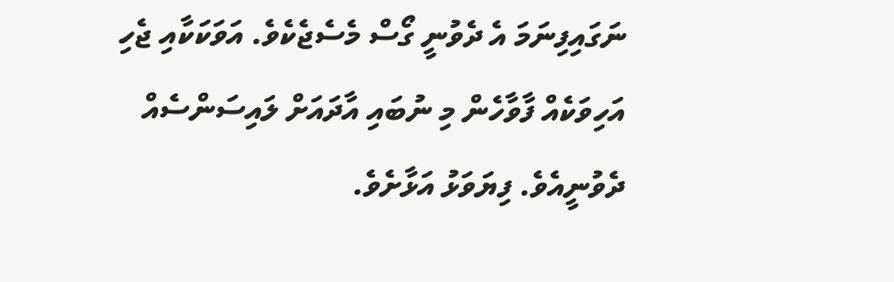ނަގައިފިނަމަ އެ ދެވުނީ ގޯސް މެސެޖެކެވެ. އަވަކަކާއި ޖެހި އަހިވަކެއް ފާވާހެން މި ނުބައި އާދައަށް ލައިސަންސެއް ދެވުނީއެވެ. ފިޔަވަޅު އަޅާށެވެ.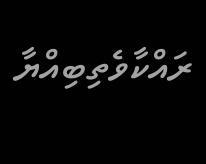ރައްކާވެތިބިއްޔާ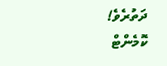ދަތުރެވެ!
ކޮމެންޓް